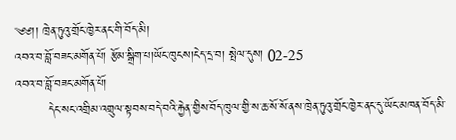༄༅།། ཁྲེན་ཏུའུ་གྲོང་ཁྱེར་ནང་གི་བོད་མི།
འབའ་བ་བློ་བཟང་མགོན་པོ། རྩོམ་སྒྲིག་པ།ཡོང་ཁུངས།ངེད་དྲ་བ། སྤེལ་དུས། 02-25
འབའ་བ་བློ་བཟང་མགོན་པོ།
        དེང་སང་འགྲིམ་འགྲུལ་སྟབས་བདེ་བའི་རྐྱེན་གྱིས་བོད་ཁུལ་གྱི་ས་ཆ་སོ་སོ་ནས་ཁྲེན་ཏུའུ་གྲོང་ཁྱེར་ནང་དུ་ཡོང་མཁན་བོད་མི་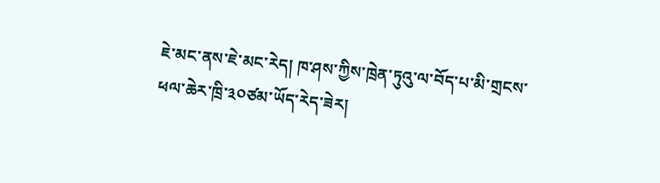ཇེ་མང་ནས་ཇེ་མང་རེད། ཁ་ཤས་ཀྱིས་ཁྲེན་ཏུའུ་ལ་བོད་པ་མི་གྲངས་ཕལ་ཆེར་ཁྲི་༣༠ཙམ་ཡོད་རེད་ཟེར།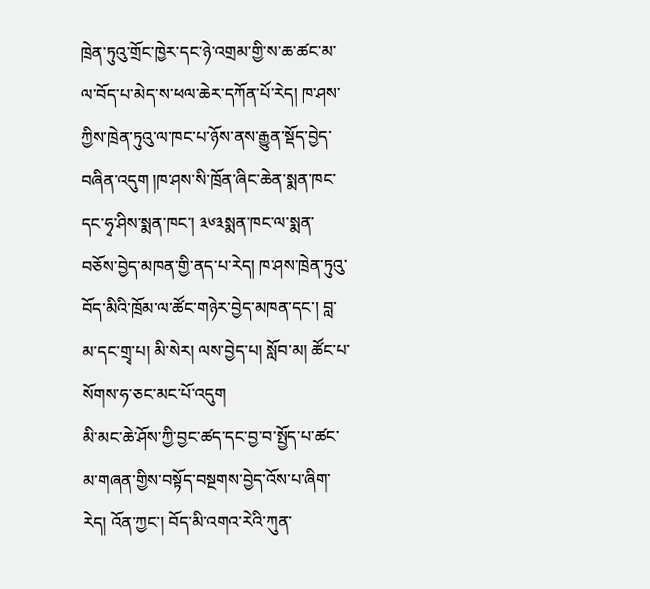ཁྲེན་ཏུའུ་གྲོང་ཁྱེར་དང་ཉེ་འགྲམ་གྱི་ས་ཆ་ཚང་མ་ལ་བོད་པ་མེད་ས་ཕལ་ཆེར་དཀོན་པོ་རེད། ཁ་ཤས་ཀྱིས་ཁྲེན་ཏུའུ་ལ་ཁང་པ་ཉོས་ནས་རྒྱུན་སྡོད་བྱེད་བཞིན་འདུག །ཁ་ཤས་སི་ཁྲོན་ཞིང་ཆེན་སྨན་ཁང་དང་ཧྭ་ཤིས་སྨན་ཁང་། ༣༦༣སྨན་ཁང་ལ་སྨན་བཅོས་བྱེད་མཁན་གྱི་ནད་པ་རེད། ཁ་ཤས་ཁྲེན་ཏུའུ་བོད་མིའི་ཁྲོམ་ལ་ཚོང་གཉེར་བྱེད་མཁན་དང་། བླ་མ་དང་གྲྭ་པ། མི་སེར། ལས་བྱེད་པ། སློབ་མ། ཚོང་པ་སོགས་ཧ་ཅང་མང་པོ་འདུག
མི་མང་ཆེ་ཤོས་ཀྱི་བྱང་ཚད་དང་བྱ་བ་སྤྱོད་པ་ཚང་མ་གཞན་གྱིས་བསྟོད་བསྔགས་བྱེད་འོས་པ་ཞིག་རེད། འོན་ཀྱང་། བོད་མི་འགའ་རེའི་ཀུན་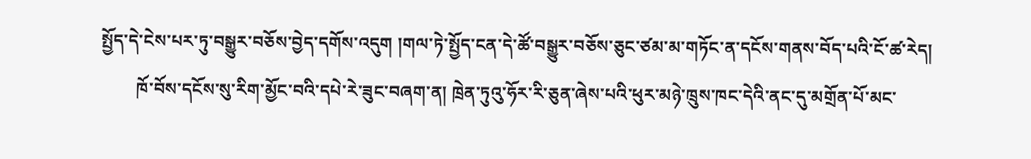སྤྱོད་དེ་ངེས་པར་ཏུ་བསྒྱུར་བཅོས་བྱེད་དགོས་འདུག །གལ་ཏེ་སྤྱོད་ངན་དེ་ཚོ་བསྒྱུར་བཅོས་ཅུང་ཙམ་མ་གཏོང་ན་དངོས་གནས་བོད་པའི་ངོ་ཚ་རེད།
        ཁོ་བོས་དངོས་སུ་རིག་མྱོང་བའི་དཔེ་རེ་ཟུང་བཞག་ན། ཁྲེན་ཏུའུ་ཧོར་རི་ཅུན་ཞེས་པའི་ཕུར་མཉེ་ཁྲུས་ཁང་དེའི་ནང་དུ་མགྲོན་པོ་མང་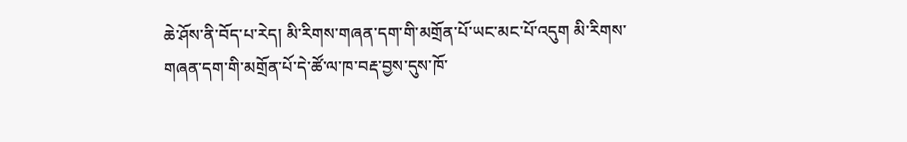ཆེ་ཤོས་ནི་བོད་པ་རེད། མི་རིགས་གཞན་དག་གི་མགྲོན་པོ་ཡང་མང་པོ་འདུག མི་རིགས་གཞན་དག་གི་མགྲོན་པོ་དེ་ཚོ་ལ་ཁ་བརྡ་བྱས་དུས་ཁོ་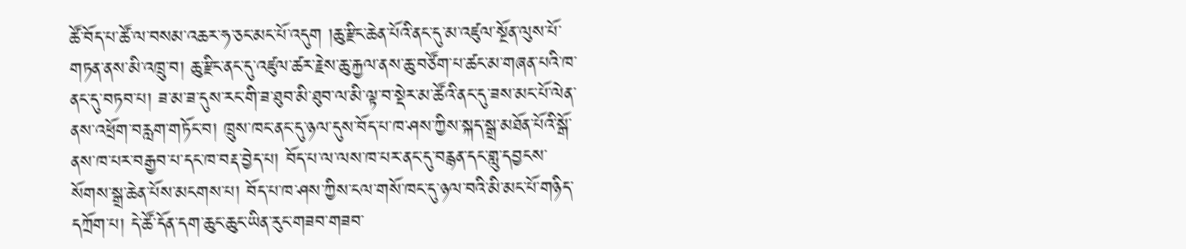ཚོ་བོད་པ་ཚོ་ལ་བསམ་འཆར་ཧ་ཅང་མང་པོ་འདུག །ཆུ་རྫིང་ཆེན་པོའི་ནང་དུ་མ་འཛུལ་སྔོན་ལུས་པོ་གཏན་ནས་མི་འཁྲུ་བ། ཆུ་རྫིང་ནང་དུ་འཛུལ་ཚར་རྗེས་ཆུ་རྐྱལ་ནས་ཆུ་བཙོག་པ་ཚང་མ་གཞན་པའི་ཁ་ནང་དུ་བཏབ་པ། ཟ་མ་ཟ་དུས་རང་གི་ཟ་ཐུབ་མི་ཐུབ་ལ་མི་ལྟ་བ་སྡེར་མ་ཚོའི་ནང་དུ་ཟས་མང་པོ་ལེན་ནས་འཕྲོག་བརླག་གཏོང་བ། ཁྲུས་ཁང་ནང་དུ་ཉལ་དུས་བོད་པ་ཁ་ཤས་ཀྱིས་སྐད་སྒྲ་མཐོན་པོའི་སྒོ་ནས་ཁ་པར་བརྒྱབ་པ་དང་ཁ་བརྡ་བྱེད་པ། བོད་པ་ལ་ལས་ཁ་པར་ནང་དུ་བརྙན་དང་གླུ་དབྱངས་སོགས་སྒྲ་ཆེན་པོས་མངགས་པ། བོད་པ་ཁ་ཤས་ཀྱིས་ངལ་གསོ་ཁང་དུ་ཉལ་བའི་མི་མང་པོ་གཉིད་དཀྲོག་པ། དེ་ཚོ་དོན་དག་ཆུང་ཆུང་ཡིན་རུང་གཟབ་གཟབ་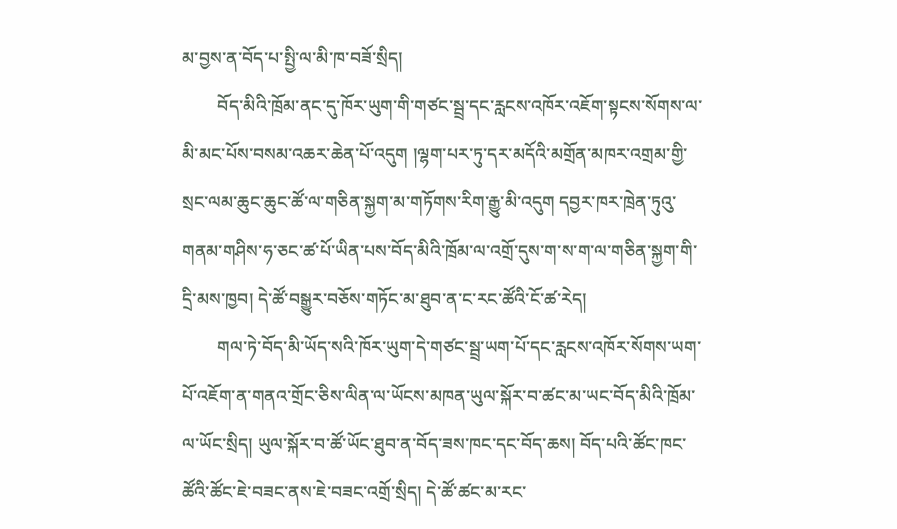མ་བྱས་ན་བོད་པ་སྤྱི་ལ་མི་ཁ་བཟོ་སྲིད།
        བོད་མིའི་ཁྲོམ་ནང་དུ་ཁོར་ཡུག་གི་གཙང་སྦྲ་དང་རླངས་འཁོར་འཇོག་སྟངས་སོགས་ལ་མི་མང་པོས་བསམ་འཆར་ཆེན་པོ་འདུག །ལྷག་པར་ཏུ་དར་མདོའི་མགྲོན་མཁར་འགྲམ་གྱི་སྲང་ལམ་ཆུང་ཆུང་ཚོ་ལ་གཅིན་སྐྱག་མ་གཏོགས་རིག་རྒྱུ་མི་འདུག དབྱར་ཁར་ཁྲེན་ཏུའུ་གནམ་གཤིས་ཧ་ཅང་ཚ་པོ་ཡིན་པས་བོད་མིའི་ཁྲོམ་ལ་འགྲོ་དུས་ག་ས་ག་ལ་གཅིན་སྐྱག་གི་དྲི་མས་ཁྱབ། དེ་ཚོ་བསྒྱུར་བཅོས་གཏོང་མ་ཐུབ་ན་ང་རང་ཚོའི་ངོ་ཚ་རེད།
        གལ་ཏེ་བོད་མི་ཡོད་སའི་ཁོར་ཡུག་དེ་གཙང་སྦྲ་ཡག་པོ་དང་རླངས་འཁོར་སོགས་ཡག་པོ་འཇོག་ན་གནའ་གྲོང་ཅིས་ལིན་ལ་ཡོངས་མཁན་ཡུལ་སྐོར་བ་ཚང་མ་ཡང་བོད་མིའི་ཁྲོམ་ལ་ཡོང་སྲིད། ཡུལ་སྐོར་བ་ཚོ་ཡོང་ཐུབ་ན་བོད་ཟས་ཁང་དང་བོད་ཆས། བོད་པའི་ཚོང་ཁང་ཚོའི་ཚོང་ཇེ་བཟང་ནས་ཇེ་བཟང་འགྲོ་སྲིད། དེ་ཚོ་ཚང་མ་རང་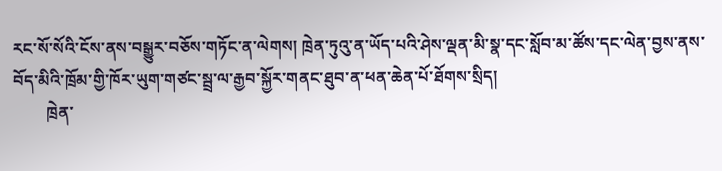རང་སོ་སོའི་ངོས་ནས་བསྒྱུར་བཅོས་གཏོང་ན་ལེགས། ཁྲེན་ཏུའུ་ན་ཡོད་པའི་ཤེས་ལྡན་མི་སྣ་དང་སློབ་མ་ཚོས་དང་ལེན་བྱས་ནས་བོད་མིའི་ཁྲོམ་གྱི་ཁོར་ཡུག་གཙང་སྦྲ་ལ་རྒྱབ་སྐྱོར་གནང་ཐུབ་ན་ཕན་ཆེན་པོ་ཐོགས་སྲིད།
        ཁྲེན་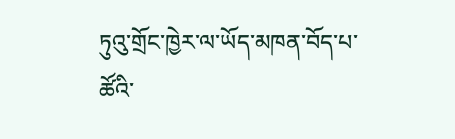ཏུའུ་གྲོང་ཁྱེར་ལ་ཡོད་མཁན་བོད་པ་ཚོའི་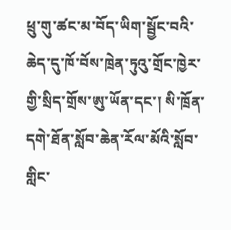ཕྲུ་གུ་ཚང་མ་བོད་ཡིག་སྦྱོང་བའི་ཆེད་དུ་ཁོ་བོས་ཁྲེན་ཏུའུ་གྲོང་ཁྱེར་གྱི་སྲིད་གྲོས་ཨུ་ཡོན་དང་། སི་ཁྲོན་དགེ་ཐོན་སློབ་ཆེན་རོལ་མོའི་སློབ་གླིང་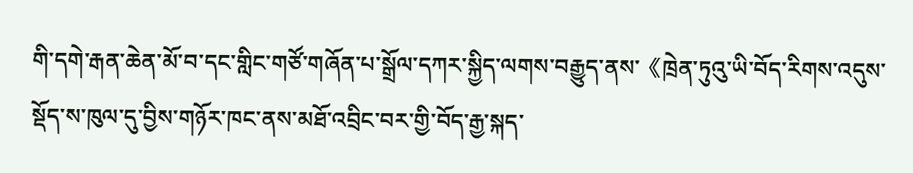གི་དགེ་རྒན་ཆེན་མོ་བ་དང་གླིང་གཙོ་གཞོན་པ་སྒྲོལ་དཀར་སྐྱིད་ལགས་བརྒྱུད་ནས་《ཁྲེན་ཏུའུ་ཡི་བོད་རིགས་འདུས་སྡོད་ས་ཁུལ་དུ་བྱིས་གཉོར་ཁང་ནས་མཐོ་འབྲིང་བར་གྱི་བོད་རྒྱ་སྐད་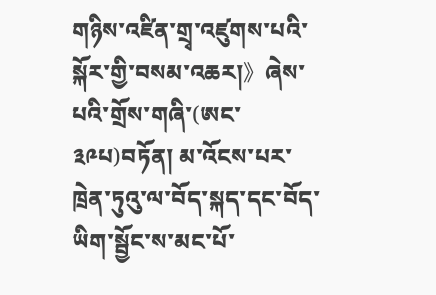གཉིས་འཛིན་གྲྭ་འཛུགས་པའི་སྐོར་གྱི་བསམ་འཆར།》ཞེས་པའི་གྲོས་གཞི་(ཨང་༣༩པ)བཏོན། མ་འོངས་པར་ཁྲེན་ཏུའུ་ལ་བོད་སྐད་དང་བོད་ཡིག་སྦྱོང་ས་མང་པོ་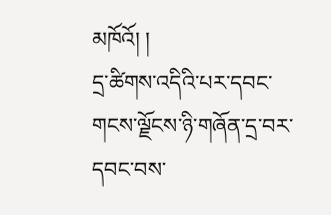མཁོའོ། །
དྲ་ཚིགས་འདིའི་པར་དབང་གངས་ལྗོངས་ཉི་གཞོན་དྲ་བར་དབང་བས་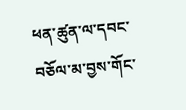ཕན་ཚུན་ལ་དབང་བཅོལ་མ་བྱས་གོང་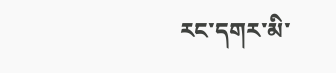རང་དགར་མི་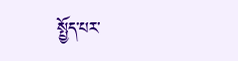སྤྱོད་པར་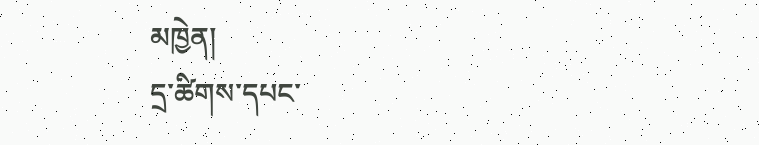མཁྱེན།
དྲ་ཚིགས་དཔང་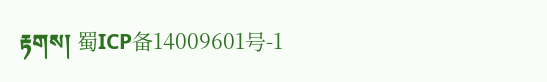རྟགས། 蜀ICP备14009601号-1